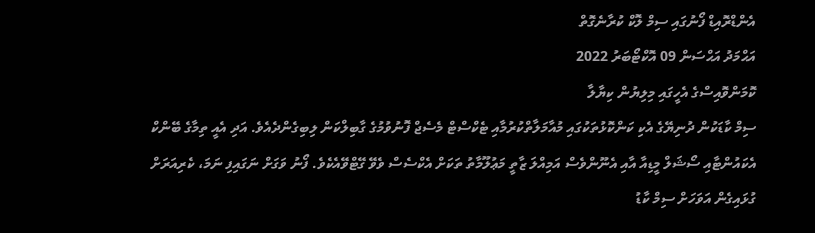އެންޑްރޮއިޑް ފޯނުގައި ސިމް ލޮކް ކުރާނެގޮތް
އަޙްމަދު އަޙްސަން 09 އޮކްޓޯބަރު 2022
ކޮމަންވޮއިސްގެ އެހީގައި މިލިޔުން ކިޔާލާ
ސިމް ކާޑަކުން ދުނިޔޭގެ އެކި ކަންކޮޅުތަކުގައި މުއާމަލާތްކުރުމާއި ޓެކްސްޓް މެސެޖް ފޮނުވުމުގެ ގާބިލްކަން ލިބިގެންދެއެވެ. އަދި އެއީ ތިމާގެ ބޭންކް އެކައުންޓާއި ސޯޝަލް މީޑިއާ އާއި އެނޫންވެސް އަމިއްލަ ޒާތީ މަޢުލޫމާތު ތަކަށް އެކްސެސް ވެވޭ ގޭޓްވޭއެކެވެ. ފޯނު ވަގަށް ނަގައިފި ނަމަ، ކެރިއަރަށް ގުޅައިގެން އަވަހަށް ސިމް ކާޑު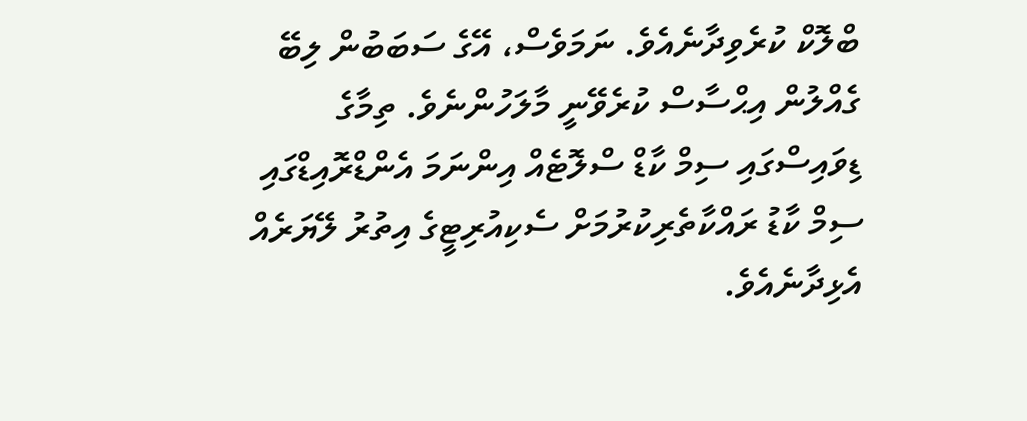ބްލޮކް ކުރެވިދާނެއެވެ. ނަމަވެސް، އޭގެ ސަބަބުން ލިބޭ ގެއްލުން އިޙްސާސް ކުރެވޭނީ މާލަހުންނެވެ. ތިމާގެ ޑިވައިސްގައި ސިމް ކާޑް ސްލޮޓެއް އިންނަމަ އެންޑްރޮއިޑްގައި ސިމް ކާޑު ރައްކާތެރިކުރުމަށް ސެކިއުރިޓީގެ އިތުރު ލޭޔަރެއް އެޅިދާނެއެވެ.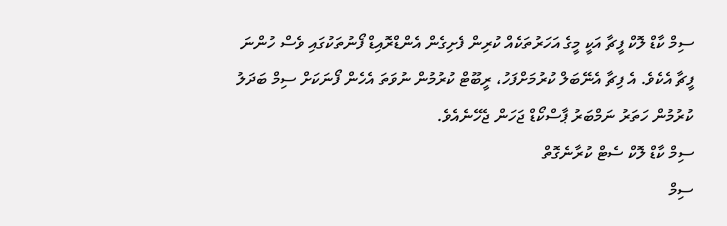ސިމް ކާޑް ލޮކް ފީޗާ އަކީ މީގެ އަހަރުތަކެއް ކުރިން ފެށިގެން އެންޑްރޮއިޑް ފޯނުތަކުގައި ވެސް ހުންނަ ފީޗާ އެކެވެ. އެ ފިޗާ އެނޭބަލް ކުރުމަށްފަހު، ރީބޫޓް ކުރުމުން ނުވަތަ އެހެން ފޯނަކަށް ސިމް ބަދަލު ކުރުމުން ހަތަރު ނަމްބަރު ޕާސްކޯޑް ޖަހަން ޖެހޭނެއެވެ.
ސިމް ކާޑް ލޮކް ސެޓް ކުރާނެގޮތް
ސިމް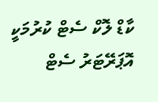ކާޑް ލޮކް ސެޓް ކުރުމަކީ އޮޕަރޭޓަރު ސެޓް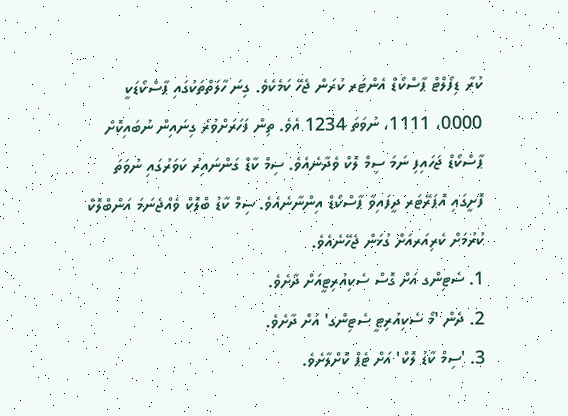ކުރާ ޑިފޯލްޓް ޕާސްކޯޑް އެންޓަރ ކުރަން ޖެހޭ ކަމެކެވެ. ގިނަ ހާލަތްތަކުގައި ޕާސްކޯޑަކީ 0000، 1111، ނުވަތަ 1234 އެވެ. ތިން ފަހަރަށްވުރެ ގިނައިން ނުބައިކޮށް ޕާސްކޯޑް ޖަހައިފި ނަމަ ސިމް ލޮކް ވެދާނެއެވެ. ސިމް ކާޑް ގަންނައިރު ކަވަރުގައި ނުވަތަ ފޮށީގައި އޮޕަރޭޓަރ ދީފައިވާ ޕާސްކޯޑް އިންނާނެއެވެ. ސިމް ކާޑު ބްލޮކް ވެއްޖެނަމަ އަންބްލޮކް ކުރުމަށް ކެރިއަރއަށް ގުޅަން ޖެހޭނެއެވެ.
1. ސެޓިންގ އަށް ގޮސް ސެކިއުރިޓީއަށް ދާށެވެ.
2. ދެން 'މޯ ސެކިއުރިޓީ ސެޓިންގ' އަށް ދާށެވެ.
3. 'ސިމް ކާޑު ލޮކް' އަށް ޓެޕް ކޮށްލާށެވެ.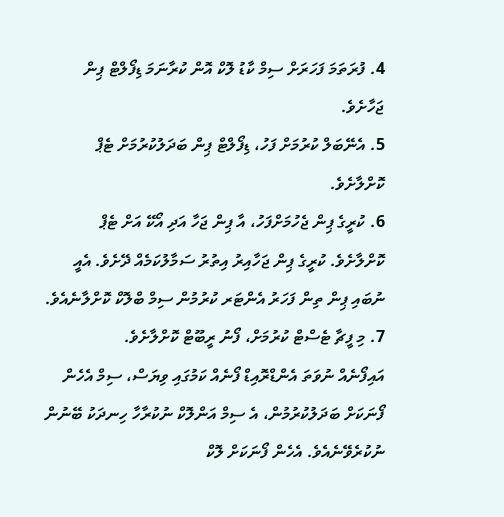4. ފުރަތަމަ ފަހަރަށް ސިމް ކާޑު ލޮކް އޮން ކުރާނަމަ ޑިފޯލްޓް ޕިން ޖަހާށެވެ.
5. އެނޭބަލް ކުރުމަށް ފަހު، ޑިފޯލްޓް ޕިން ބަދަލުކުރުމަށް ޓެޕް ކޮށްލާށެވެ.
6. ކުރީގެ ޕިން ޖެހުމަށްފަހު، އާ ޕިން ޖަހާ އަދި އޯކޭ އަށް ޓެޕް ކޮށްލާށެވެ. ކުރީގެ ޕިން ޖަހާއިރު އިތުރު ސަމާލުކަމެއް ދޭށެވެ. އެއީ ނުބައި ޕިން ތިން ފަހަރު އެންޓަރ ކުރުމުން ސިމް ބްލޮކް ކޮށްލާނެއެވެ.
7. މި ފީޗާ ޓެސްޓް ކުރުމަށް، ފޯނު ރީބޫޓް ކޮށްލާށެވެ.
އައިފޯނެއް ނުވަތަ އެންޑްރޮއިޑް ފޯނެއް ކަމުގައި ވިޔަސް، ސިމް އެހެން ފޯނަކަށް ބަދަލުކުރުމުން، އެ ސިމް އަންލޮކް ނުކުރާހާ ހިނދަކު ބޭނުން ނުކުރެވޭނެއެވެ. އެހެން ފޯނަކަށް ލޮކް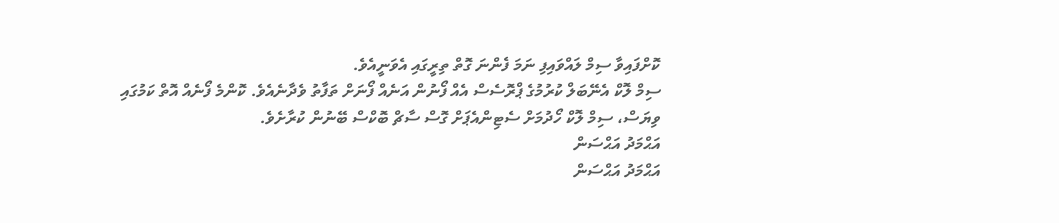ކޮށްފައިވާ ސިމް ލައްވައިފި ނަމަ ފެންނަ ގޮތް ތިރީގައި އެވަނީއެވެ.
ސިމް ލޮކް އެނޭބަލް ކުރުމުގެ ޕްރޮސެސް އެއް ފޯނުން އަނެއް ފޯނަށް ތަފާތު ވެދާނެއެވެ. ކޮންމެ ފޯނެއް އޮތް ކަމުގައި ވިޔަސް، ސިމް ލޮކް ހޯދުމަށް ސެޓިންއެޕަށް ގޮސް ސާޗް ބޮކްސް ބޭނުން ކުރާށެވެ.
އަޙްމަދު އަޙްސަން
އަޙްމަދު އަޙްސަން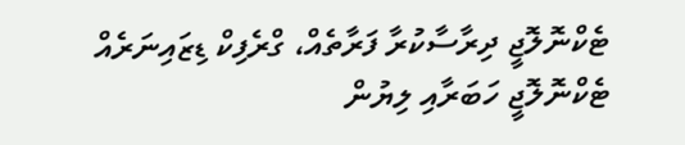ޓެކްނޮލޮޖީ ދިރާސާކުރާ ފަރާތެއް، ގްރެފިކް ޑިޒައިނަރެއް
ޓެކްނޮލޮޖީ ހަބަރާއި ލިޔުން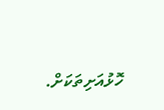ހޮޅުއަށިތަކަށް.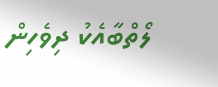ލޯތްބާއެކު ދިވެހިން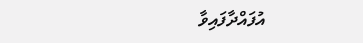އުފައްދާފައިވާ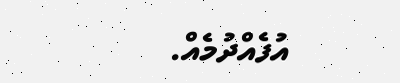އުފެއްދުމެއް.